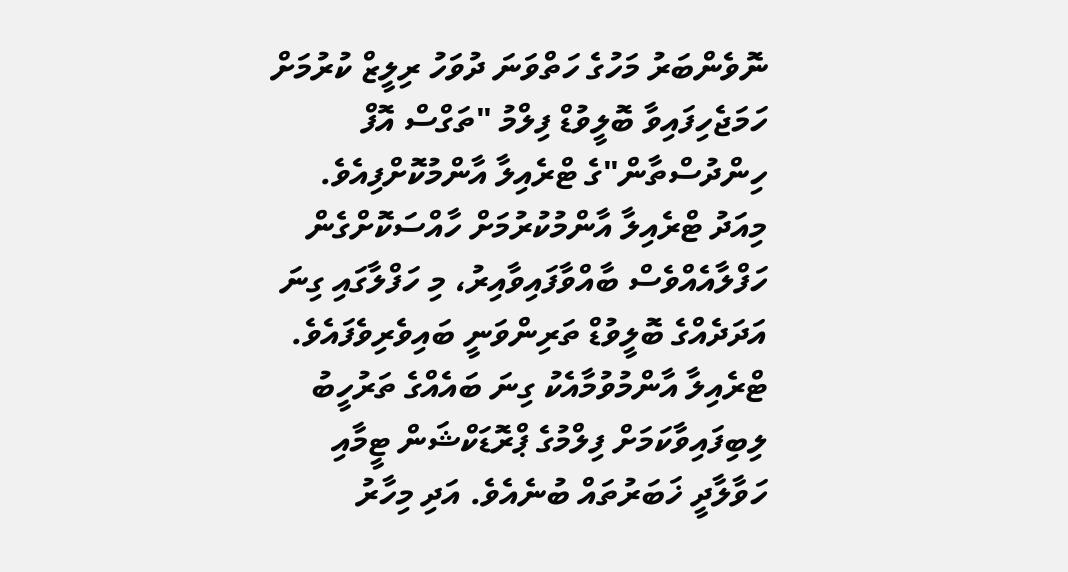ނޮވެންބަރު މަހުގެ ހަތްވަނަ ދުވަހު ރިލީޒް ކުރުމަށް ހަމަޖެހިފައިވާ ބޮލީވުޑް ފިލްމު "ތަގްސް އޮފް ހިންދުސްތާން"ގެ ޓްރެއިލާ އާންމުކޮށްފިއެވެ.
މިއަދު ޓްރެއިލާ އާންމުކުރުމަށް ހާއްސަކޮށްގެން ހަފްލާއެއްވެސް ބާއްވާފައިވާއިރު، މި ހަފްލާގައި ގިނަ އަދަދެއްގެ ބޮލީވުޑް ތަރިންވަނީ ބައިވެރިވެފައެވެ. ޓްރެއިލާ އާންމުވުމާއެކު ގިނަ ބައެއްގެ ތަރުހީބު ލިބިފައިވާކަމަށް ފިލްމުގެ ޕްރޮޑަކްޝަން ޓީމާއި ހަވާލާދީ ޚަބަރުތައް ބުނެއެވެ. އަދި މިހާރު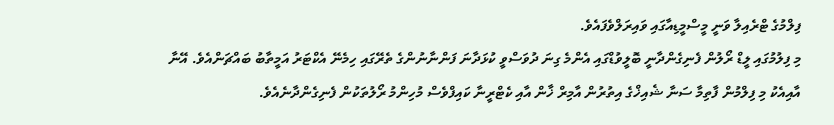ފިލްމުގެ ޓްރެއިލާ ވަނީ މީސްމީޑިއާގައި ވައިރަލްވެފައެވެ.
މި ފިލުމުގައި ލީޑް ރޯލުން ފެނިގެންދާނީ ބޮލީވުޑްގައި އެންމެ ގިނަ ދުވަސްވީ ކުޅަދާނަ ފަންނާނުންގެ ތެރޭގައި ހިމެނޭ އެކްޓަރު އަމީތާބު ބައްޗަންއެވެ. އޭނާ އާއިއެކު މި ފިލްމުން ފާތިމާ ސަނާ ޝެއިޚްގެ އިތުރުން އާމިރް ޚާން އާއި ކެޓްރީނާ ކައިފްވެސް މުހިންމު ރޯލުތަކުން ފެނިގެންދާނެއެވެ.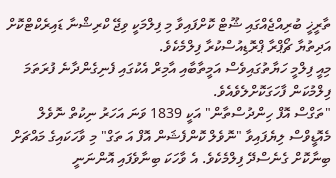ތާރީޚީ ބުރިއްޖެއްގައި ޝޫޓް ކޮށްފައިވާ މި ފިލްމަކީ ވިޖޭ ކްރިޝްނާ ޑައިރެކްޓްކޮށް އަދިތުޔާ ޗޯޕްރާ ޕްރޮޑިއުސްކުރާ ފިލްމެކެވެ.
މިއީ ފިލްމީ ހަޔާތުގައިވެސް އަމީތާބާއި އާމިރް އެކުގައި ފެނިގެންދާނެ ފުރަތަމަ ފިލްމުކަން ފާހަގަކޮށްލެވެއެވެ.
"ތަގްސް އޮފް ހިންދުސްތާން" އަކީ 1839 ވަނަ އަހަރު ނިކުތް ނޮވެލް މެއޮޑީވްސް ލިޔެފައިވާ "ނޮވެލް ކޮންފެޝަން އޮފް އަ ތަގް" މި ވާހަކައިގެ މައްޗަށް ބިނާކޮށް ގެނެސްދޭ ފިލްމެކެވެ. އެ ވާހަކަ ބިނާވެފައި އޮންނަނީ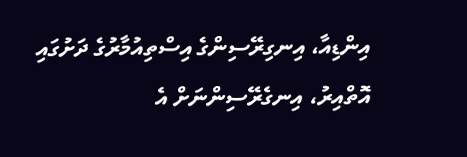އިންޑިއާ، އިނގިރޭސިންގެ އިސްތިއުމާރުގެ ދަށުގައި އޮތްއިރު، އިނގެރޭސިންނަށް އެ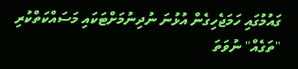ގައުމުގައި ހަމަޖެހިގެން އުޅުނަ ނުދިނުމަށްޓަކައި މަސައްކަތްކުރި "ތަގެއް" ނުވަތަ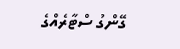ގޭންގު ސްޓާރެއްގެ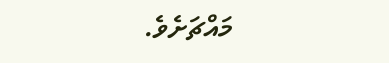މައްޗަށެވެ.